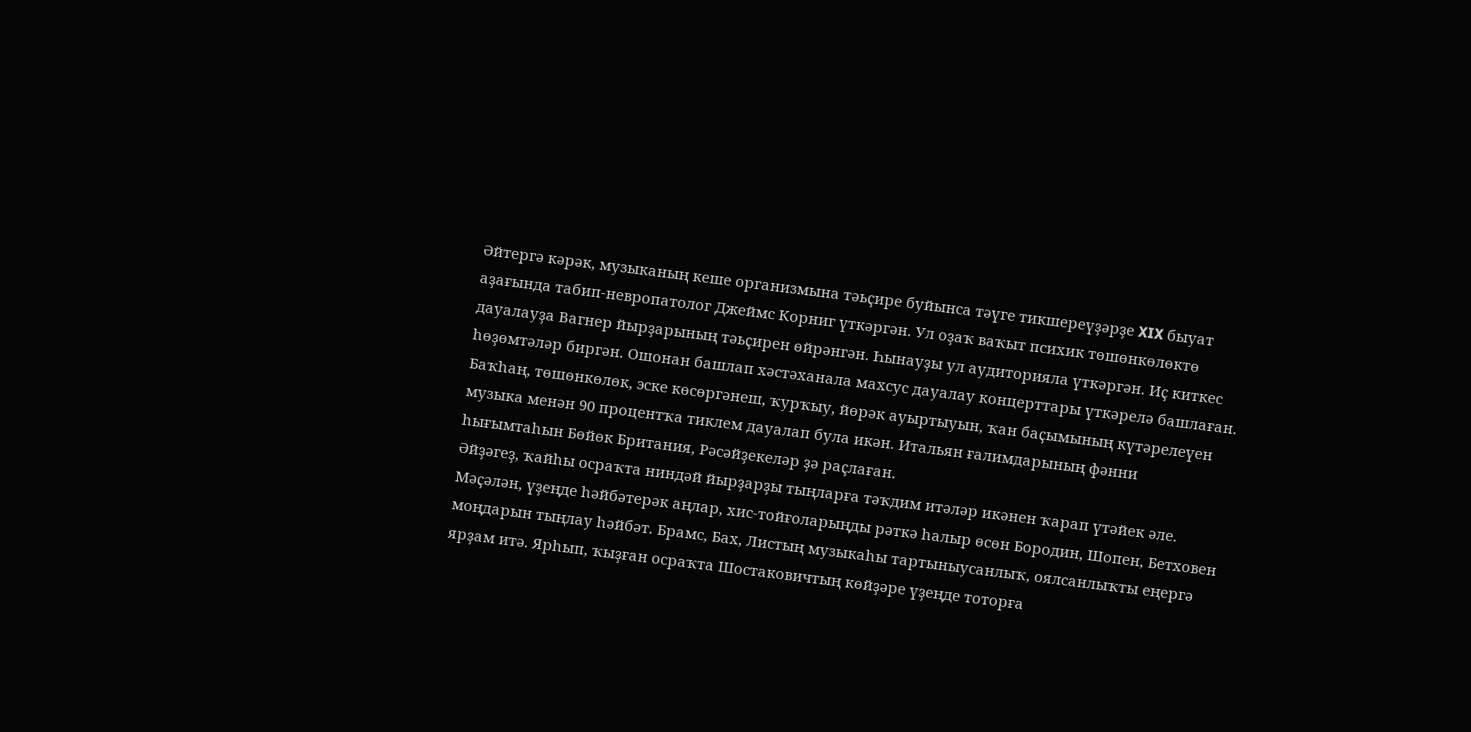Әйтергә кәрәк, музыканың кеше организмына тәьҫире буйынса тәүге тикшереүҙәрҙе XIX быуат аҙағында табип-невропатолог Джеймс Корниг үткәргән. Ул оҙаҡ ваҡыт психик төшөнкөлөктө дауалауҙа Вагнер йырҙарының тәьҫирен өйрәнгән. Һынауҙы ул аудиторияла үткәргән. Иҫ киткес һөҙөмтәләр биргән. Ошонан башлап хәстәханала махсус дауалау концерттары үткәрелә башлаған.
Баҡһаң, төшөнкөлөк, эске көсөргәнеш, ҡурҡыу, йөрәк ауыртыуын, ҡан баҫымының күтәрелеүен музыка менән 90 процентҡа тиклем дауалап була икән. Итальян ғалимдарының фәнни һығымтаһын Бөйөк Британия, Рәсәйҙекеләр ҙә раҫлаған.
Әйҙәгеҙ, ҡайһы осраҡта ниндәй йырҙарҙы тыңларға тәҡдим итәләр икәнен ҡарап үтәйек әле. Мәҫәлән, үҙеңде һәйбәтерәк аңлар, хис-тойғоларыңды рәткә һалыр өсөн Бородин, Шопен, Бетховен моңдарын тыңлау һәйбәт. Брамс, Бах, Листың музыкаһы тартыныусанлыҡ, оялсанлыҡты еңергә ярҙам итә. Ярһып, ҡыҙған осраҡта Шостаковичтың көйҙәре үҙеңде тоторға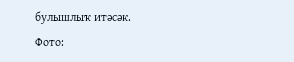булышлыҡ итәсәк.
Фото: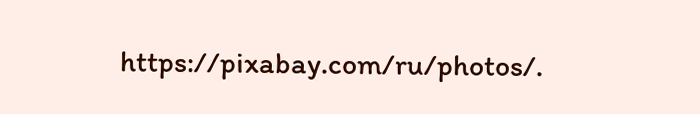https://pixabay.com/ru/photos/.